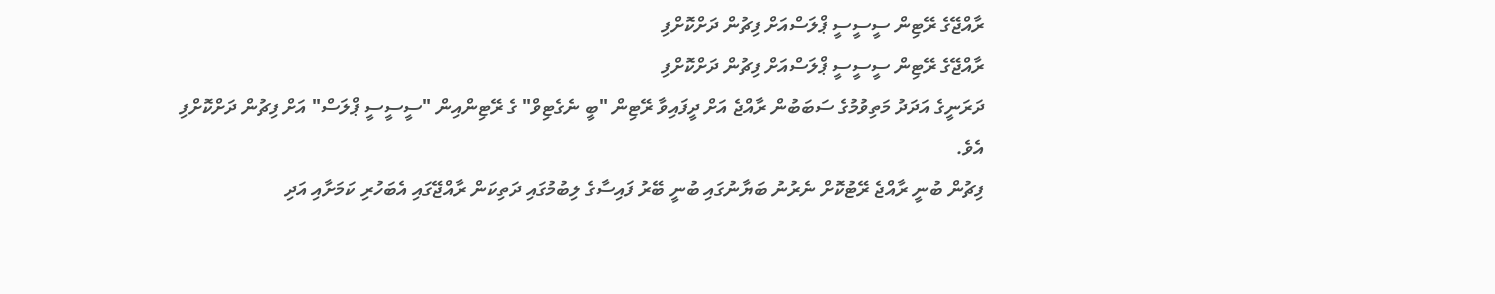ރާއްޖޭގެ ރޭޓިން ސީސީސީ ޕްލަސްއަށް ފިޗުން ދަށްކޮށްފި
ރާއްޖޭގެ ރޭޓިން ސީސީސީ ޕްލަސްއަށް ފިޗުން ދަށްކޮށްފި
ދަރަނީގެ އަދަދު މަތިވުމުގެ ސަބަބުން ރާއްޖެ އަށް ދީފައިވާ ރޭޓިން "ބީ ނެގެޓިވް" ގެ ރޭޓިންއިން "ސީސީސީ ޕްލަސް" އަށް ފިޗުން ދަށްކޮށްފި އެވެ.
ފިޗުން ބުނީ ރާއްޖެ ރޭޓުކޮށް ނެރުނު ބަޔާނުގައި ބުނީ ބޭރު ފައިސާގެ ލިބުމުގައި ދަތިކަން ރާއްޖޭގައި އެބަހުރި ކަމަށާއި އަދި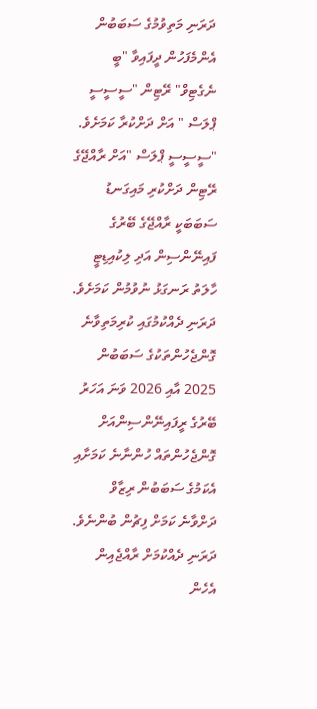ދަރަނި މަތިވުމުގެ ސަބަބުން އެންމެފަހުން ދީފައިވާ "ބީ ނެގެޓިވް" ރޭޓިން "ސީސީސީ ޕްލަސް " އަށް ދަށްކުރާ ކަމަށެވެ.
"ސީސީސީ ޕްލަސް "އަށް ރާއްޖޭގެ ރޭޓިން ދަށްކުރި މައިގަނޑު ސަބަބަކީ ރާއްޖޭގެ ބޭރުގެ ފައިނޭންސިން އަދި ލިކުއިޑިޓީ ހާލަތު ރަނގަޅު ނުވުމުން ކަމަށެވެ.  ދަރަނި ދެއްކުމުގައި ކުރިމަތިވާނެ ގޮންޖެހުންތަކުގެ ސަބަބުން 2025 އާއި 2026 ވަނަ އަހަރު ބޭރުގެ ރީފައިނޭންސިންއަށް ގޮންޖެހުންތައް ހުންނާނެ ކަމަށާއި އެކަމުގެ ސަބަބުން ރިޒާވް ދަށްވާނެ ކަމަށް ފިޗުން ބުންނެވެ. ދަރަނި ދެއްކުމަށް ރާއްޖެއިން އެހެން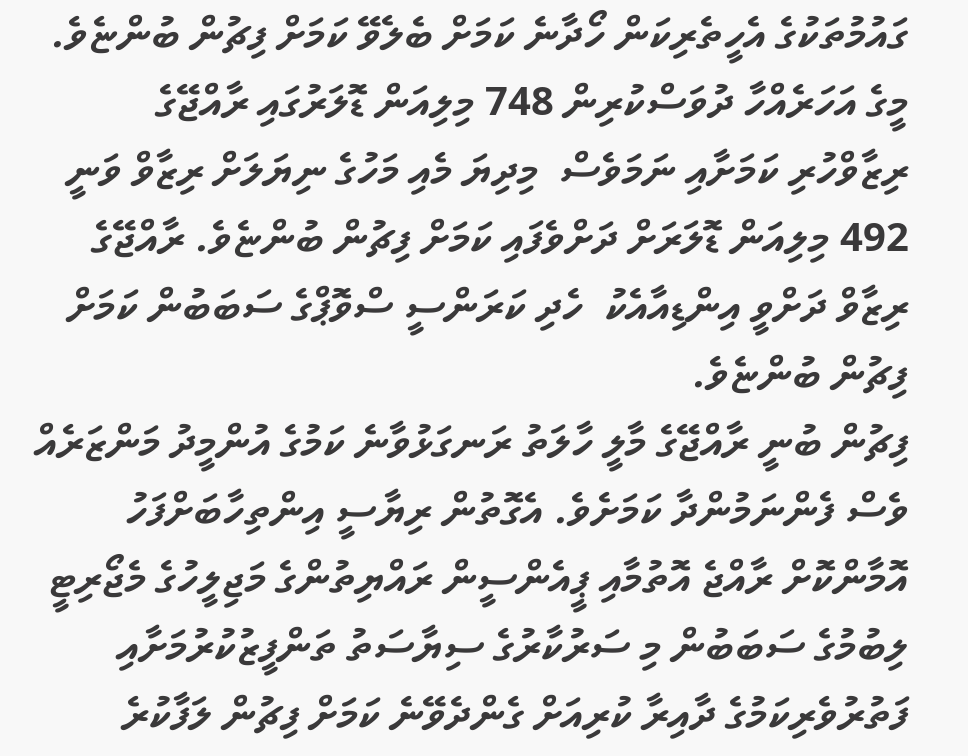ގައުމުތަކުގެ އެހީތެރިކަން ހޯދާނެ ކަމަށް ބެލެވޭ ކަމަށް ފިޗުން ބުންޏެވެ.
މީގެ އަހަރެއްހާ ދުވަސްކުރިން 748 މިލިއަން ޑޮލަރުގައި ރާއްޖޭގެ ރިޒާވްހުރި ކަމަށާއި ނަމަވެސް  މިދިޔަ މެއި މަހުގެ ނިޔަލަށް ރިޒާވް ވަނީ 492 މިލިއަން ޑޮލަރަށް ދަށްވެފައި ކަމަށް ފިޗުން ބުންޏެވެ. ރާއްޖޭގެ ރިޒާވް ދަށްވީ އިންޑިއާއެކު  ހެދި ކަރަންސީ ސްވޮޕްގެ ސަބަބުން ކަމަށް ފިޗުން ބުންޏެވެ.
ފިޗުން ބުނީ ރާއްޖޭގެ މާލީ ހާލަތު ރަނގަޅުވާނެ ކަމުގެ އުންމީދު މަންޒަރެއް ވެސް ފެންނަމުންދާ ކަމަށެވެ. އެގޮތުން ރިޔާސީ އިންތިހާބަށްފަހު އޮމާންކޮށް ރާއްޖެ އޮތުމާއި ޕީއެންސީން ރައްޔިތުންގެ މަޖިލީހުގެ މެޖޯރިޓީ ލިބުމުގެ ސަބަބުން މި ސަރުކާރުގެ ސިޔާސަތު ތަންފީޒުކުރުމަށާއި ފަތުރުވެރިކަމުގެ ދާއިރާ ކުރިއަށް ގެންދެވޭނެ ކަމަށް ފިޗުން ލަފާކުރެ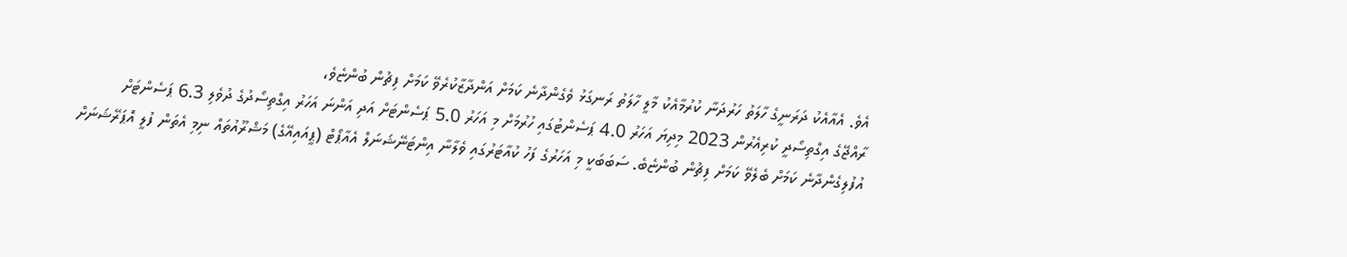އެވެ. އެއާއެކު ދަރަނީގެ ހާލަތު ހަރުދަނާ ކުރުމާއެކު މާލީ ހާލަތު ރަނގަޅު ވެގެންދާނެ ކަމަށް އަންދާޒާކުރެވޭ ކަމަށް ފިޗުން ބުންޏެވެ،
ރާއްޖޭގެ އިގްތިސޯދީ ކުރިއެރުން 2023 މިދިޔަ އަހަރު 4.0 ޕަސެންޓުގައި ހުރުމަށް މި އަހަރު 5.0 ޕަސެންޓަށް އަދި އަންނަ އަހަރު އިގްތިސޯދުގެ ދުވެލި 6.3 ޕަސެންޓަށް އުފުލިގެންދާނެ ކަމަށް ބެލެވޭ ކަމަށް ފިޗުން ބުންޏެބެ. ސަބަބަކީ މި އަހަރުގެ ފަހު ކުއާޓަރުގައި ވެލާނާ އިންޓަނޭޝަނަލް އެއާޕޯޓް (ޕީއައިއޭގެ) މަޝްރޫއުތައް ނިމި އެތަން ފުލީ އޮޕަރޭޝަނަށް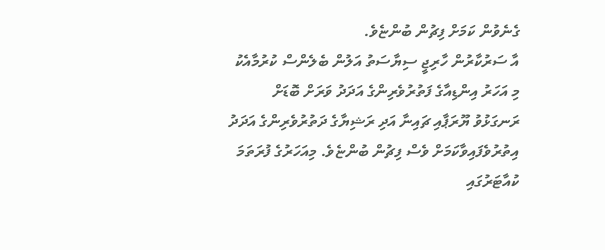ގެނެވުން ކަމަށް ފިޗުން ބުންޏެވެ.
އާ ސަރުކާރުން ހާރިޖީ ސިޔާސަތު އަލުން ބެލެންސް ކުރުމާއެކު މި އަހަރު އިންޑިއާގެ ފަތުރުވެރިންގެ އަދަދު ވަރަށް ބޮޑަށް ރަނގަޅުވު ޔޫރަޕާއި ޗައިނާ އަދި ރަޝިޔާގެ ދަތުރުވެރިންގެ އަދަދު އިތުރުވެފައިވާކަމަށް ވެސް ފިޗުން ބުންޏެވެ. މިއަހަރުގެ ފުރަތަމަ ކުއާޓަރުގައި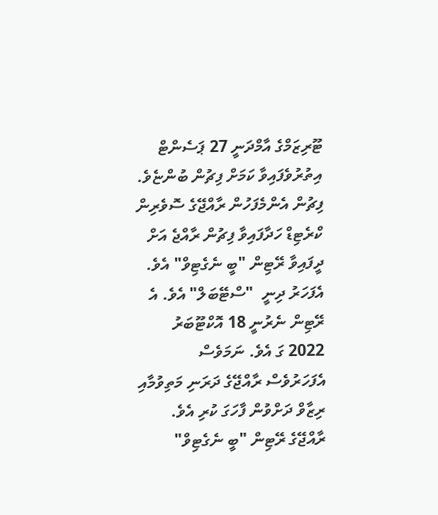ޓޫރިޒަމްގެ އާމްދަނީ 27 ޕަސެންޓް އިތުރުވެފައިވާ ކަމަށް ފިޗުން ބުންޏެވެ.
ފިޗުން އެންމެފަހުން ރާއްޖޭގެ ސޮވެރިން ކްރެޓިޑް ހަދާފައިވާ ފިޗުން ރާއްޖެ އަށް ދީފައިވާ ރޭޓިން "ބީ ނެގެޓިވް" އެވެ. އެފަހަރު ދިނީ  "ސްޓޭބަލް" އެވެ. އެ ރޭޓިން ނެރުނީ 18 އޮކްޓޫބަރު 2022 ގަ އެވެ. ނަމަވެސް އެފަހަރުވެސް ރާއްޖޭގެ ދަރަނި މަތިވުމާއި ރިޒާވް ދަށްވުން ފާހަގަ ކުރި އެވެ. ރާއްޖޭގެ ރޭޓިން "ބީ ނެގެޓިވް"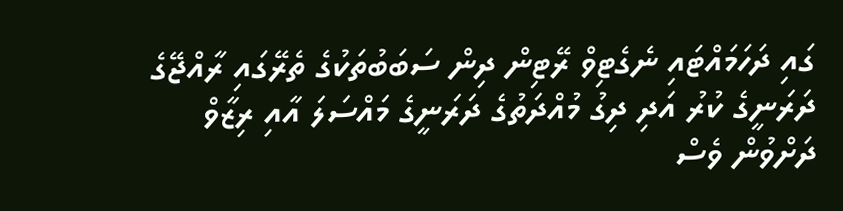ގައި ދަހަމައްޓައި ނެގެޓިވް ރޭޓިން ދިން ސަބަބުތަކުގެ ތެރޭގައި ރާއްޖޭގެ ދަރަނީގެ ކުރު އަދި ދިގު މުއްދަތުގެ ދަރަނީގެ މައްސަލަ އާއި ރިޒާވް ދަށްވުން ވެސް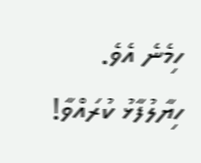ހިމެނެ އެވެ.
ހިޔާލުފާޅު ކުރައްވާ!